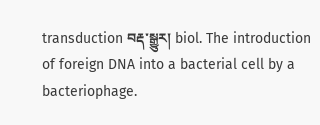transduction བརྡ་སྒྱུར། biol. The introduction of foreign DNA into a bacterial cell by a bacteriophage.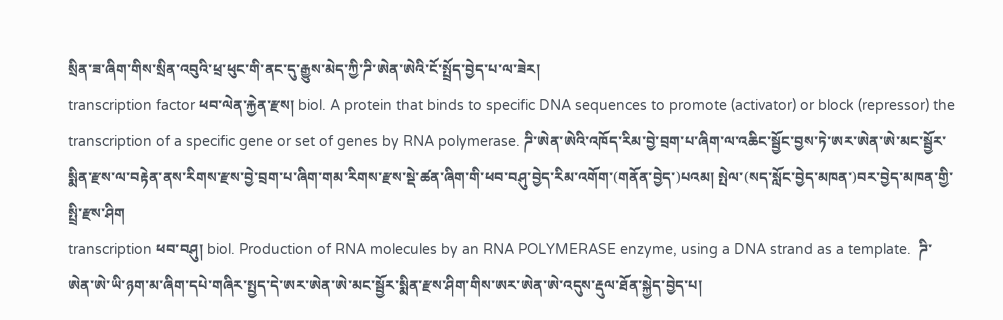སྲིན་ཟ་ཞིག་གིས་སྲིན་འབུའི་ཕྲ་ཕུང་གི་ནང་དུ་རྒྱུས་མེད་ཀྱི་ཌི་ཨེན་ཨེའི་ངོ་སྤྲོད་བྱེད་པ་ལ་ཟེར།
transcription factor ཕབ་ལེན་རྐྱེན་རྫས། biol. A protein that binds to specific DNA sequences to promote (activator) or block (repressor) the transcription of a specific gene or set of genes by RNA polymerase. ཌི་ཨེན་ཨེའི་འཁོད་རིམ་བྱེ་བྲག་པ་ཞིག་ལ་འཆིང་སྦྱོང་བྱས་ཏེ་ཨར་ཨེན་ཨེ་མང་སྦྱོར་སྨིན་རྫས་ལ་བརྟེན་ནས་རིགས་རྫས་བྱེ་བྲག་པ་ཞིག་གམ་རིགས་རྫས་སྡེ་ཚན་ཞིག་གི་ཕབ་བཤུ་བྱེད་རིམ་འགོག་(གནོན་བྱེད་)པའམ། སྤེལ་(སད་སློང་བྱེད་མཁན་)བར་བྱེད་མཁན་གྱི་སྤྲི་རྫས་ཤིག
transcription ཕབ་བཤུ། biol. Production of RNA molecules by an RNA POLYMERASE enzyme, using a DNA strand as a template.  ཌི་ཨེན་ཨེ་ཡི་ཉག་མ་ཞིག་དཔེ་གཞིར་སྤྱད་དེ་ཨར་ཨེན་ཨེ་མང་སྦྱོར་སྨིན་རྫས་ཤིག་གིས་ཨར་ཨེན་ཨེ་འདུས་རྡུལ་ཐོན་སྐྱེད་བྱེད་པ།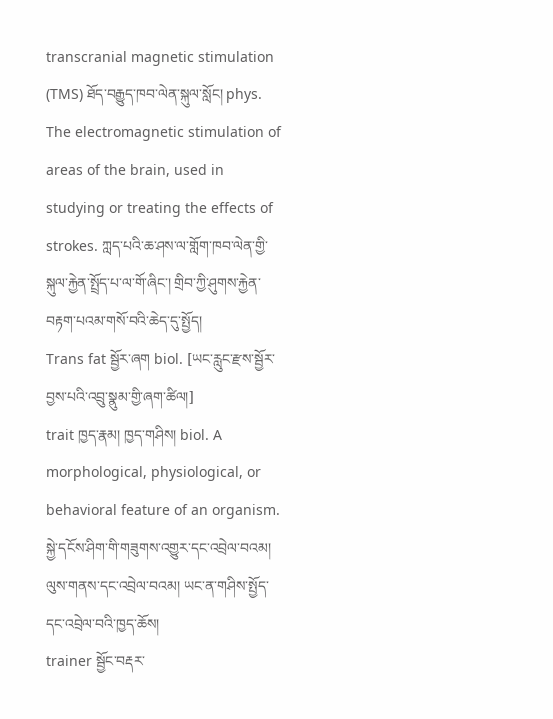transcranial magnetic stimulation (TMS) ཐོད་བརྒྱུད་ཁབ་ལེན་སྐུལ་སློང། phys. The electromagnetic stimulation of areas of the brain, used in studying or treating the effects of strokes. ཀླད་པའི་ཆ་ཤས་ལ་གློག་ཁབ་ལེན་གྱི་སྐུལ་རྐྱེན་སྤྲོད་པ་ལ་གོ་ཞིང་། གྲིབ་ཀྱི་ཤུགས་རྐྱེན་བརྟག་པའམ་གསོ་བའི་ཆེད་དུ་སྤྱོད།
Trans fat སྦྱོར་ཞག biol. [ཡང་རླུང་རྫས་སྦྱོར་བྱས་པའི་འབྲུ་སྣུམ་གྱི་ཞག་ཚིལ།]
trait ཁྱད་རྣམ། ཁྱད་གཤིས། biol. A morphological, physiological, or behavioral feature of an organism. སྐྱེ་དངོས་ཤིག་གི་གཟུགས་འགྱུར་དང་འབྲེལ་བའམ། ལུས་གནས་དང་འབྲེལ་བའམ། ཡང་ན་གཤིས་སྤྱོད་དང་འབྲེལ་བའི་ཁྱད་ཆོས།
trainer སྦྱོང་བརྡར་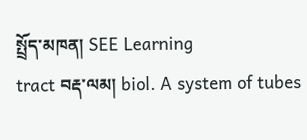སྤྲོད་མཁན། SEE Learning
tract བརྡ་ལམ། biol. A system of tubes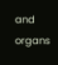and organs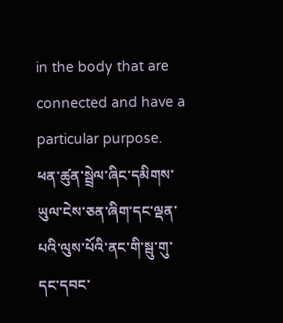in the body that are connected and have a particular purpose. ཕན་ཚུན་སྦྲེལ་ཞིང་དམིགས་ཡུལ་ངེས་ཅན་ཞིག་དང་ལྡན་པའི་ལུས་པོའི་ནང་གི་སྦུ་གུ་དང་དབང་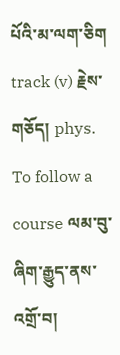པོའི་མ་ལག་ཅིག
track (v) རྗེས་གཅོད། phys. To follow a course ལམ་བུ་ཞིག་རྒྱུད་ནས་འགྲོ་བ།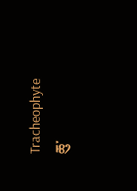Tracheophyte ཆུ་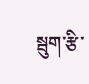སྦུག་རྩི་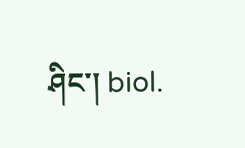ཤིང་། biol.